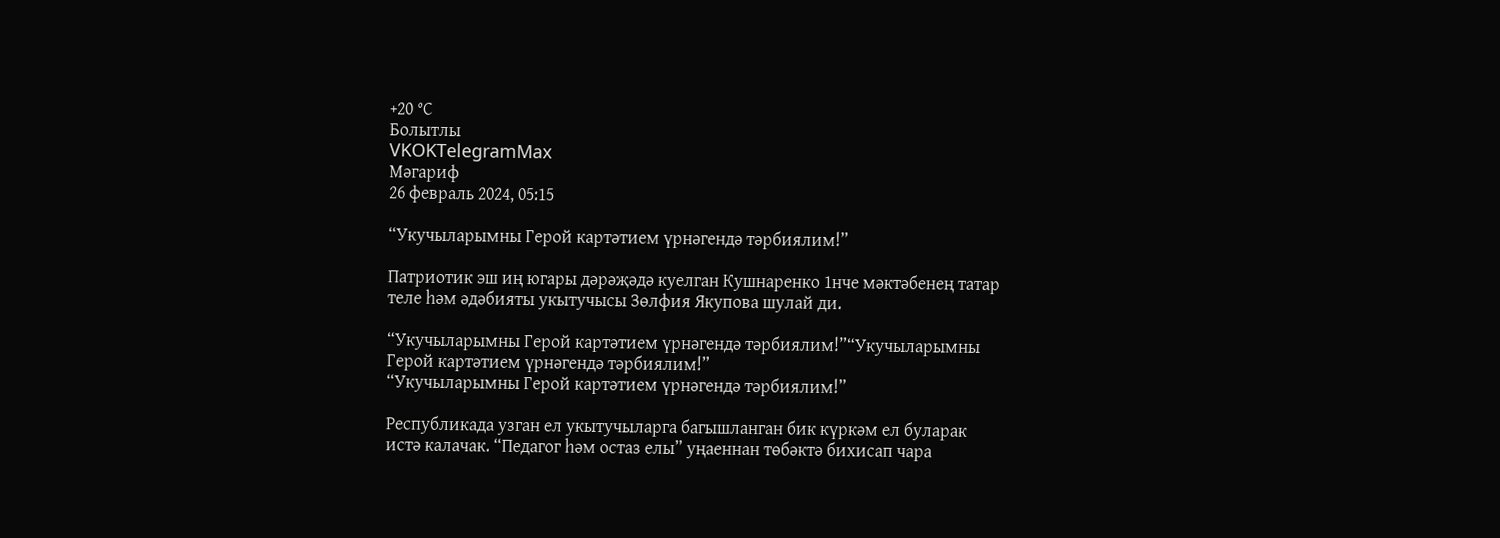+20 °С
Болытлы
VKOKTelegramMax
Мәгариф
26 февраль 2024, 05:15

“Укучыларымны Герой картәтием үрнәгендә тәрбиялим!”

Патриотик эш иң югары дәрәҗәдә куелган Кушнаренко 1нче мәктәбенең татар теле һәм әдәбияты укытучысы Зөлфия Якупова шулай ди.

“Укучыларымны Герой картәтием үрнәгендә тәрбиялим!”“Укучыларымны Герой картәтием үрнәгендә тәрбиялим!”
“Укучыларымны Герой картәтием үрнәгендә тәрбиялим!”

Республикада узган ел укытучыларга багышланган бик күркәм ел буларак истә калачак. “Педагог һәм остаз елы” уңаеннан төбәктә бихисап чара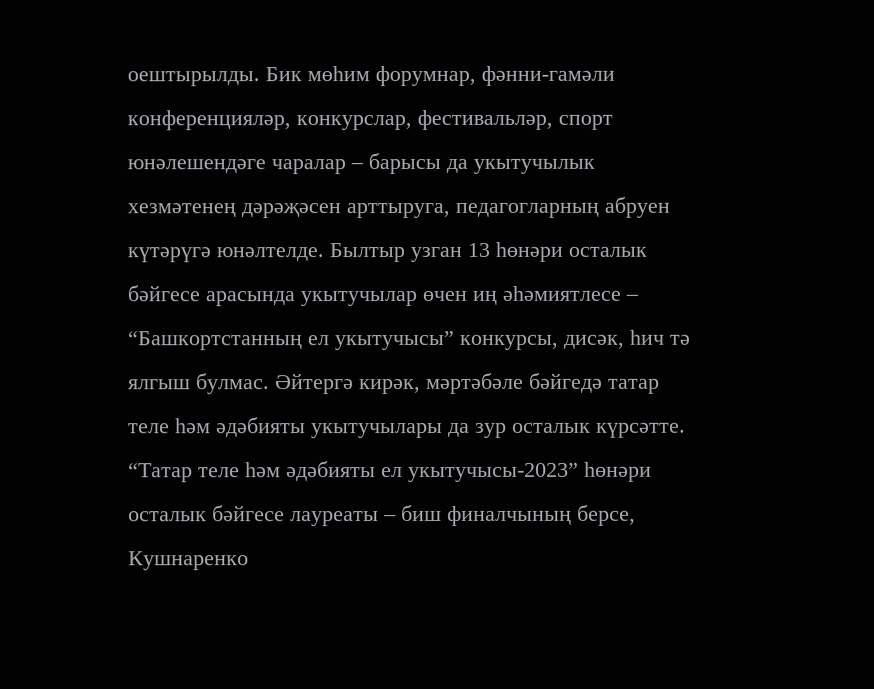оештырылды. Бик мөһим форумнар, фәнни-гамәли конференцияләр, конкурслар, фестивальләр, спорт юнәлешендәге чаралар – барысы да укытучылык хезмәтенең дәрәҗәсен арттыруга, педагогларның абруен күтәрүгә юнәлтелде. Былтыр узган 13 һөнәри осталык бәйгесе арасында укытучылар өчен иң әһәмиятлесе – “Башкортстанның ел укытучысы” конкурсы, дисәк, һич тә ялгыш булмас. Әйтергә кирәк, мәртәбәле бәйгедә татар теле һәм әдәбияты укытучылары да зур осталык күрсәтте. “Татар теле һәм әдәбияты ел укытучысы-2023” һөнәри осталык бәйгесе лауреаты – биш финалчының берсе, Кушнаренко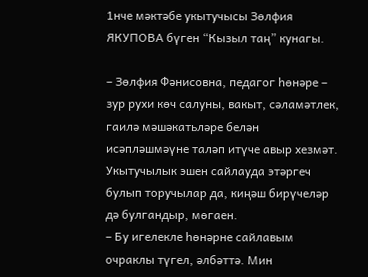1нче мәктәбе укытучысы Зөлфия ЯКУПОВА бүген “Кызыл таң” кунагы.

– Зөлфия Фәнисовна, педагог һөнәре – зур рухи көч салуны, вакыт, сәламәтлек, гаилә мәшәкатьләре белән исәпләшмәүне таләп итүче авыр хезмәт. Укытучылык эшен сайлауда этәргеч булып торучылар да, киңәш бирүчеләр дә булгандыр, мөгаен.
– Бу игелекле һөнәрне сайлавым очраклы түгел, әлбәттә. Мин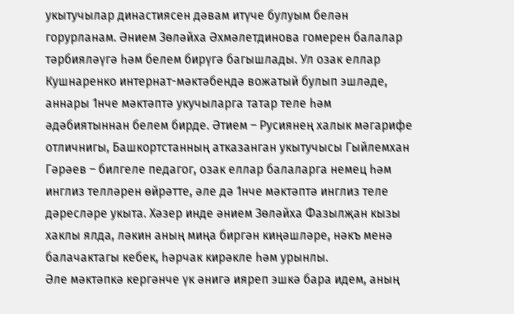укытучылар династиясен дәвам итүче булуым белән горурланам. Әнием Зөләйха Әхмәлетдинова гомерен балалар тәрбияләүгә һәм белем бирүгә багышлады. Ул озак еллар Кушнаренко интернат-мәктәбендә вожатый булып эшләде, аннары 1нче мәктәптә укучыларга татар теле һәм әдәбиятыннан белем бирде. Әтием – Русиянең халык мәгарифе отличнигы, Башкортстанның атказанган укытучысы Гыйлемхан Гәрәев – билгеле педагог, озак еллар балаларга немец һәм инглиз телләрен өйрәтте, әле дә 1нче мәктәптә инглиз теле дәресләре укыта. Хәзер инде әнием Зөләйха Фазылҗан кызы хаклы ялда, ләкин аның миңа биргән киңәшләре, нәкъ менә балачактагы кебек, һәрчак кирәкле һәм урынлы.
Әле мәктәпкә кергәнче үк әнигә ияреп эшкә бара идем, аның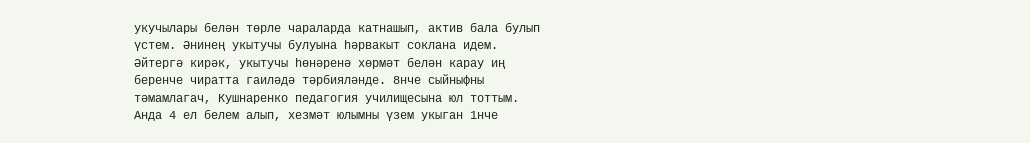укучылары белән төрле чараларда катнашып, актив бала булып үстем. Әнинең укытучы булуына һәрвакыт соклана идем. Әйтергә кирәк, укытучы һөнәренә хөрмәт белән карау иң беренче чиратта гаиләдә тәрбияләнде. 8нче сыйныфны тәмамлагач, Кушнаренко педагогия училищесына юл тоттым. Анда 4 ел белем алып, хезмәт юлымны үзем укыган 1нче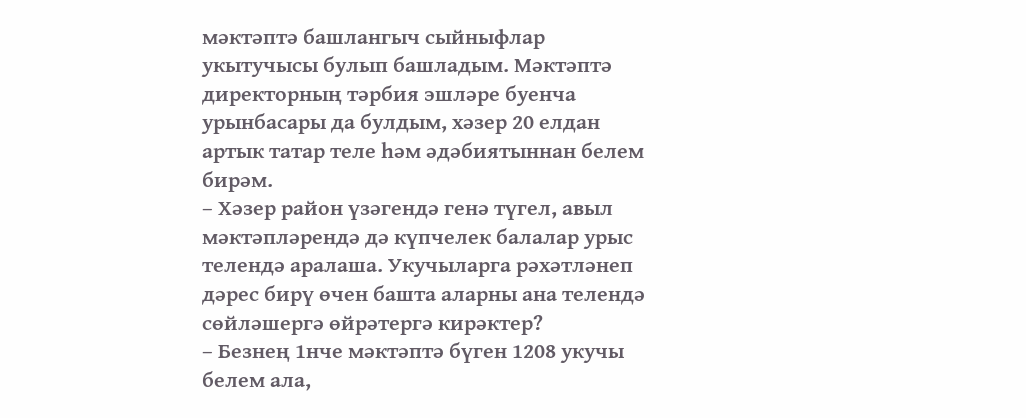мәктәптә башлангыч сыйныфлар укытучысы булып башладым. Мәктәптә директорның тәрбия эшләре буенча урынбасары да булдым, хәзер 20 елдан артык татар теле һәм әдәбиятыннан белем бирәм.
– Хәзер район үзәгендә генә түгел, авыл мәктәпләрендә дә күпчелек балалар урыс телендә аралаша. Укучыларга рәхәтләнеп дәрес бирү өчен башта аларны ана телендә сөйләшергә өйрәтергә кирәктер?
– Безнең 1нче мәктәптә бүген 1208 укучы белем ала,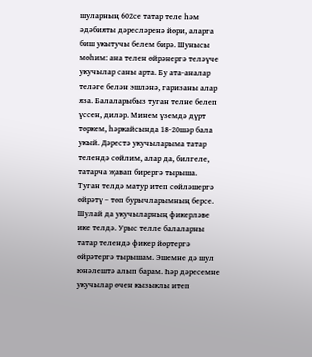шуларның 602се татар теле һәм әдәбияты дәресләренә йөри, аларга биш укытучы белем бирә. Шунысы мөһим: ана телен өйрәнергә теләүче укучылар саны арта. Бу ата-аналар теләге белән эшләнә, гаризаны алар яза. Балаларыбыз туган телне белеп үссен, диләр. Минем үземдә дүрт төркем, һәркайсында 18-20шәр бала укый. Дәрестә укучыларыма татар телендә сөйлим, алар да, билгеле, татарча җавап бирергә тырыша.
Туган телдә матур итеп сөйләшергә өйрәтү – төп бурычларымның берсе. Шулай да укучыларның фикерләве ике телдә. Урыс телле балаларны татар телендә фикер йөртергә өйрәтергә тырышам. Эшемне дә шул юнәлештә алып барам. Һәр дәресемне укучылар өчен кызыклы итеп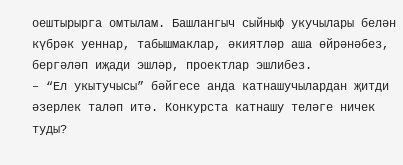оештырырга омтылам. Башлангыч сыйныф укучылары белән күбрәк уеннар, табышмаклар, әкиятләр аша өйрәнәбез, бергәләп иҗади эшләр, проектлар эшлибез.
– “Ел укытучысы” бәйгесе анда катнашучылардан җитди әзерлек таләп итә. Конкурста катнашу теләге ничек туды?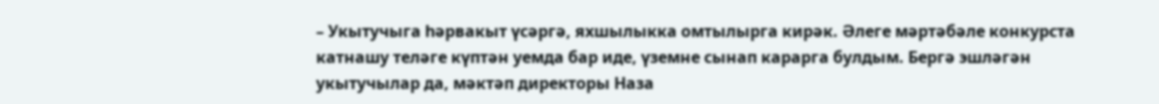– Укытучыга һәрвакыт үсәргә, яхшылыкка омтылырга кирәк. Әлеге мәртәбәле конкурста катнашу теләге күптән уемда бар иде, үземне сынап карарга булдым. Бергә эшләгән укытучылар да, мәктәп директоры Наза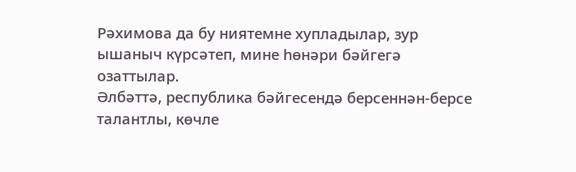Рәхимова да бу ниятемне хупладылар, зур ышаныч күрсәтеп, мине һөнәри бәйгегә озаттылар.
Әлбәттә, республика бәйгесендә берсеннән-берсе талантлы, көчле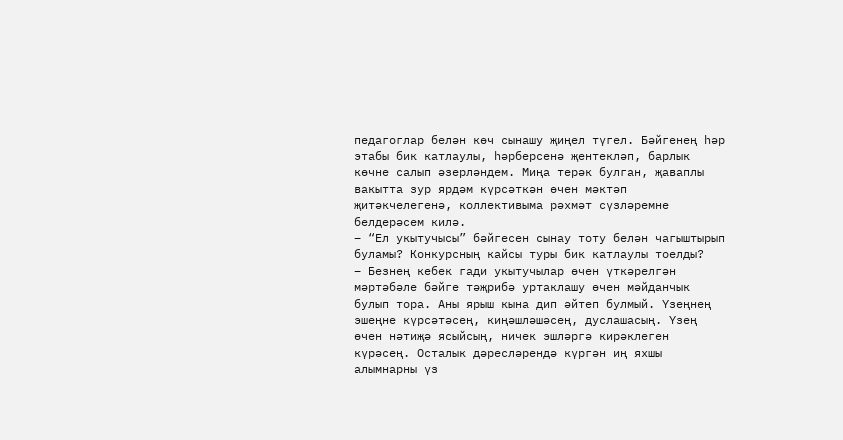педагоглар белән көч сынашу җиңел түгел. Бәйгенең һәр этабы бик катлаулы, һәрберсенә җентекләп, барлык көчне салып әзерләндем. Миңа терәк булган, җаваплы вакытта зур ярдәм күрсәткән өчен мәктәп җитәкчелегенә, коллективыма рәхмәт сүзләремне белдерәсем килә.
– “Ел укытучысы” бәйгесен сынау тоту белән чагыштырып буламы? Конкурсның кайсы туры бик катлаулы тоелды?
– Безнең кебек гади укытучылар өчен үткәрелгән мәртәбәле бәйге тәҗрибә уртаклашу өчен мәйданчык булып тора. Аны ярыш кына дип әйтеп булмый. Үзеңнең эшеңне күрсәтәсең, киңәшләшәсең, дуслашасың. Үзең өчен нәтиҗә ясыйсың, ничек эшләргә кирәклеген күрәсең. Осталык дәресләрендә күргән иң яхшы алымнарны үз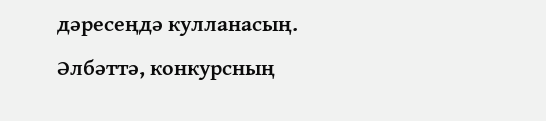дәресеңдә кулланасың.
Әлбәттә, конкурсның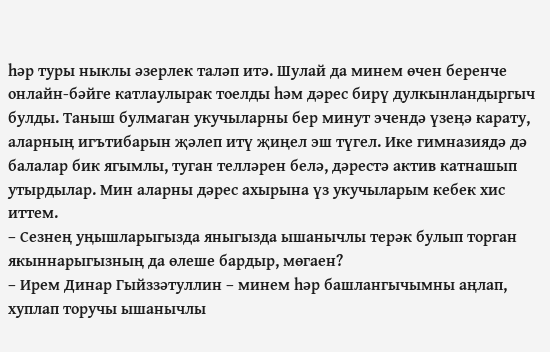һәр туры ныклы әзерлек таләп итә. Шулай да минем өчен беренче онлайн-бәйге катлаулырак тоелды һәм дәрес бирү дулкынландыргыч булды. Таныш булмаган укучыларны бер минут эчендә үзеңә карату, аларның игътибарын җәлеп итү җиңел эш түгел. Ике гимназиядә дә балалар бик ягымлы, туган телләрен белә, дәрестә актив катнашып утырдылар. Мин аларны дәрес ахырына үз укучыларым кебек хис иттем.
– Сезнең уңышларыгызда яныгызда ышанычлы терәк булып торган якыннарыгызның да өлеше бардыр, мөгаен?
– Ирем Динар Гыйззәтуллин – минем һәр башлангычымны аңлап, хуплап торучы ышанычлы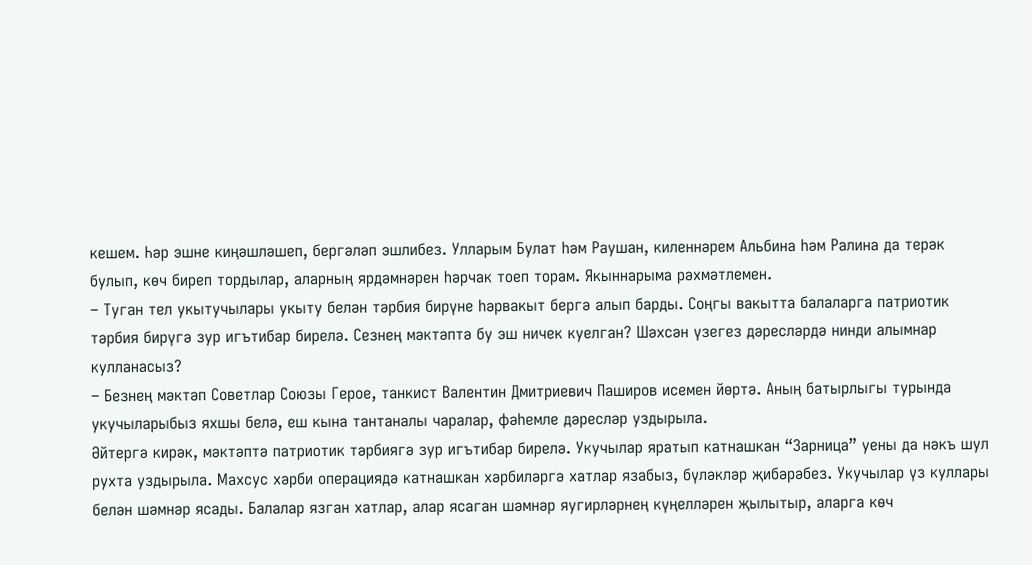кешем. Һәр эшне киңәшләшеп, бергәләп эшлибез. Улларым Булат һәм Раушан, киленнәрем Альбина һәм Ралина да терәк булып, көч биреп тордылар, аларның ярдәмнәрен һәрчак тоеп торам. Якыннарыма рәхмәтлемен.
– Туган тел укытучылары укыту белән тәрбия бирүне һәрвакыт бергә алып барды. Соңгы вакытта балаларга патриотик тәрбия бирүгә зур игътибар бирелә. Сезнең мәктәптә бу эш ничек куелган? Шәхсән үзегез дәресләрдә нинди алымнар кулланасыз?
– Безнең мәктәп Советлар Союзы Герое, танкист Валентин Дмитриевич Паширов исемен йөртә. Аның батырлыгы турында укучыларыбыз яхшы белә, еш кына тантаналы чаралар, фәһемле дәресләр уздырыла.
Әйтергә кирәк, мәктәптә патриотик тәрбиягә зур игътибар бирелә. Укучылар яратып катнашкан “Зарница” уены да нәкъ шул рухта уздырыла. Махсус хәрби операциядә катнашкан хәрбиләргә хатлар язабыз, бүләкләр җибәрәбез. Укучылар үз куллары белән шәмнәр ясады. Балалар язган хатлар, алар ясаган шәмнәр яугирләрнең күңелләрен җылытыр, аларга көч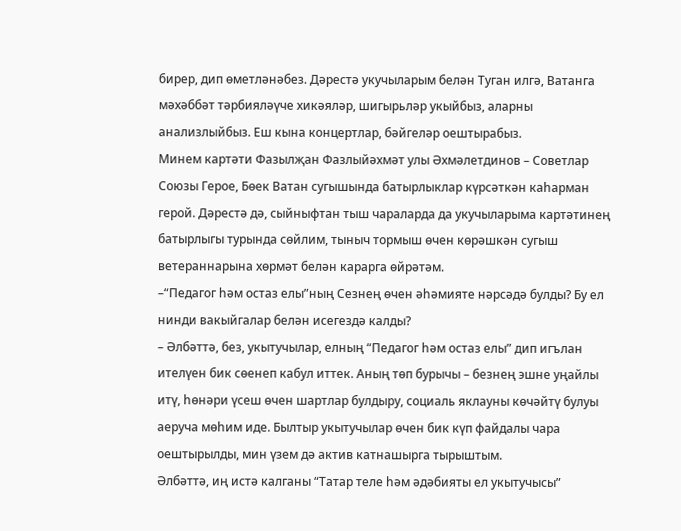бирер, дип өметләнәбез. Дәрестә укучыларым белән Туган илгә, Ватанга мәхәббәт тәрбияләүче хикәяләр, шигырьләр укыйбыз, аларны анализлыйбыз. Еш кына концертлар, бәйгеләр оештырабыз.
Минем картәти Фазылҗан Фазлыйәхмәт улы Әхмәлетдинов – Советлар Союзы Герое, Бөек Ватан сугышында батырлыклар күрсәткән каһарман герой. Дәрестә дә, сыйныфтан тыш чараларда да укучыларыма картәтинең батырлыгы турында сөйлим, тыныч тормыш өчен көрәшкән сугыш ветераннарына хөрмәт белән карарга өйрәтәм.
–“Педагог һәм остаз елы”ның Сезнең өчен әһәмияте нәрсәдә булды? Бу ел нинди вакыйгалар белән исегездә калды?
– Әлбәттә, без, укытучылар, елның “Педагог һәм остаз елы” дип игълан ителүен бик сөенеп кабул иттек. Аның төп бурычы – безнең эшне уңайлы итү, һөнәри үсеш өчен шартлар булдыру, социаль яклауны көчәйтү булуы аеруча мөһим иде. Былтыр укытучылар өчен бик күп файдалы чара оештырылды, мин үзем дә актив катнашырга тырыштым.
Әлбәттә, иң истә калганы “Татар теле һәм әдәбияты ел укытучысы”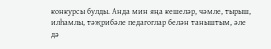конкурсы булды. Анда мин яңа кешеләр, чәмле, тырыш, илһамлы, тәҗрибәле педагоглар белән таныштым, әле дә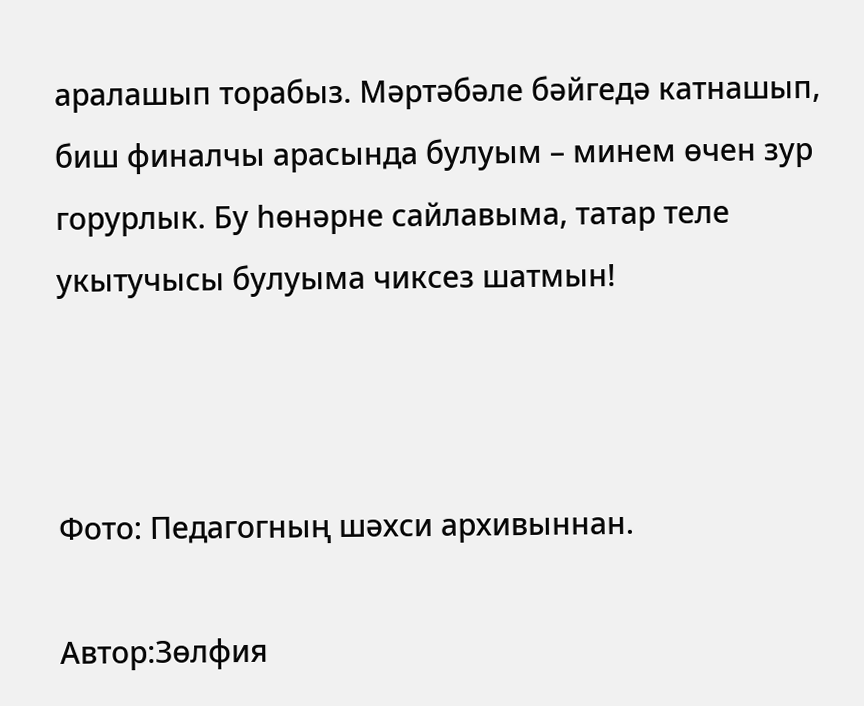аралашып торабыз. Мәртәбәле бәйгедә катнашып, биш финалчы арасында булуым – минем өчен зур горурлык. Бу һөнәрне сайлавыма, татар теле укытучысы булуыма чиксез шатмын!



Фото: Педагогның шәхси архивыннан.

Автор:Зөлфия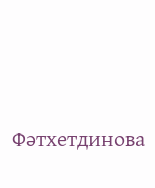Фәтхетдинова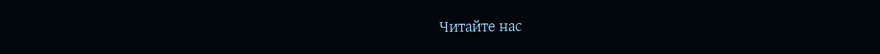Читайте нас